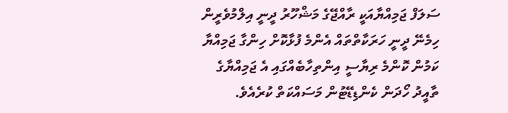ސަލަފް ޖަމިއްޔާއަކީ ރާއްޖޭގެ މަޝްހޫރު ދީނީ އިލްމުވެރީން ހިމެނޭ ދީނީ ހަރަކާތްތައް އެންމެ ފުޅާކޮށް ހިންގާ ޖަމިއްޔާ ކަމުން ކޮންމެ ރިޔާސީ އިންތިހާބެއްގައި އެ ޖަމިއްޔާގެ ތާއީދު ހޯދަން ކެންޑިޑޭޓުން މަސައްކަތް ކުރެއެވެ.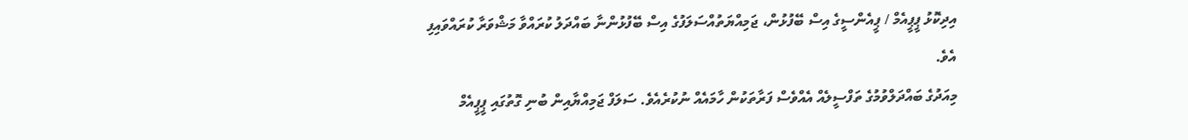އިދިކޮޅު ޕީޕީއެމް / ޕީއެންސީގެ އިސް ބޭފުޅުން، ޖަމިއްޔަތުއްސަލަފުގެ އިސް ބޭފުޅުންނާ ބައްދަލު ކުރައްވާ މަޝްވަރާ ކުރައްވައިފި އެވެ.
މިއަދުގެ ބައްދަލްވުމުގެ ތަފްސީލެއް އެއްވެސް ފަރާތަކުން ހާމައެއް ނުކުރެއެވެ. ސަލަފް ޖަމިއްޔާއިން ބުނި ގޮތުގައި ޕީޕީއެމް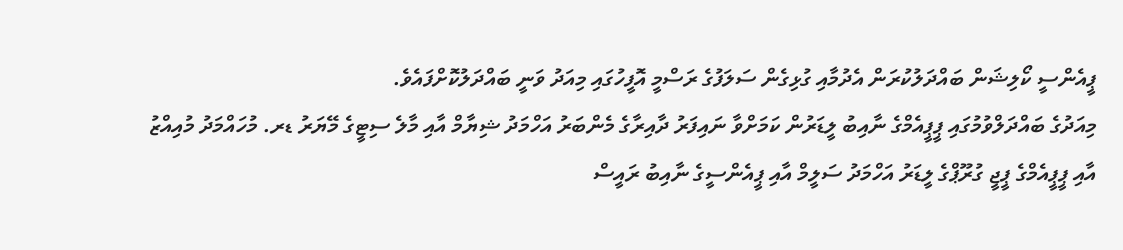ޕީއެންސީ ކޯލިޝަން ބައްދަލުކުރަން އެދުމާއި ގުޅިގެން ސަލަފުގެ ރަސްމީ އޮފީހުގައި މިއަދު ވަނީ ބައްދަލުކޮށްފައެވެ.
މިއަދުގެ ބައްދަލްވުމުގައި ޕީޕީއެމްގެ ނާއިބު ލީޑަރުން ކަމަށްވާ ނައިފަރު ދާއިރާގެ މެންބަރު އަހްމަދު ޝިޔާމް އާއި މާލެ ސިޓީގެ މޭޔަރު ޑރ. މުހައްމަދު މުއިއްޒު އާއި ޕީޕީއެމްގެ ޕީޖީ ގުރޫޕްގެ ލީޑަރު އަހްމަދު ސަލީމް އާއި ޕީއެންސީގެ ނާއިބު ރައީސް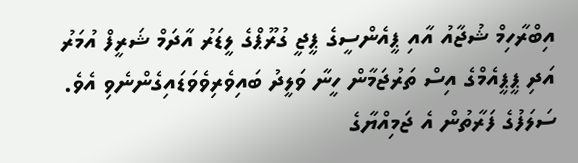އިބްރާހިމް ޝުޖާއު އާއި ޕީއެންސީގެ ޕީޖީ ގުރޫޕްގެ ލީޑަރު އާދަމް ޝަރީފް އުމަރު އަދި ޕީޕީއެމްގެ އިސް ތަރުޖަމާން ހީނާ ވަލީދު ބައިވެރިވެވަޑައިގެންނެވި އެވެ.
ސަލަފުގެ ފަރާތުން އެ ޖަމިއްޔާގެ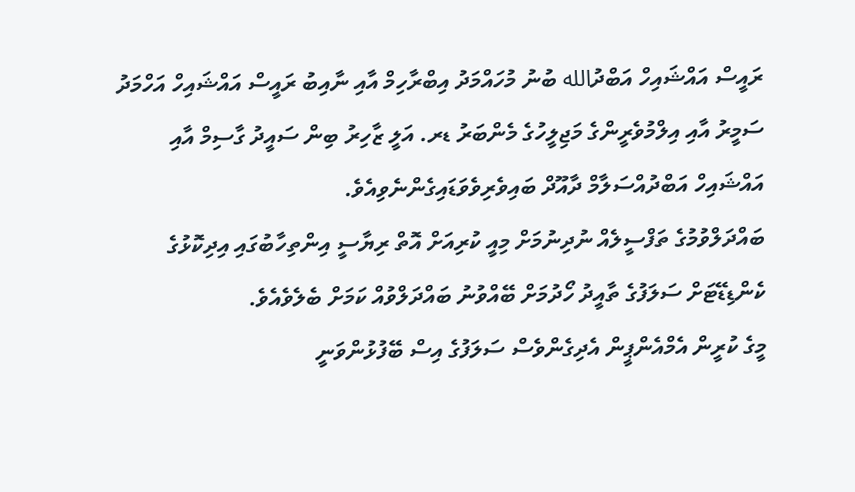ރައީސް އައްޝައިހް އަބްދުالله ބުނު މުހައްމަދު އިބްރާހިމް އާއި ނާއިބު ރައީސް އައްޝައިހް އަހްމަދު ސަމީރު އާއި އިލްމުވެރީންގެ މަޖިލީހުގެ މެންބަރު ޑރ. އަލީ ޒާހިރު ބިން ސައީދު ގާސިމް އާއި އައްޝައިހް އަބްދުއްސަލާމް ދާއޫދް ބައިވެރިވެވަޑައިގެންނެވިއެވެ.
ބައްދަލްވުމުގެ ތަފްސީލެއް ނުދިނުމަށް މިއީ ކުރިއަށް އޮތް ރިޔާސީ އިންތިހާބުގައި އިދިކޮޅުގެ ކެންޑިޑޭޓަށް ސަލަފުގެ ތާއީދު ހޯދުމަށް ބޭއްވުނު ބައްދަލްވުއް ކަމަށް ބެލެވެއެވެ.
މީގެ ކުރީން އެމްއެންޕީން އެދިގެންވެސް ސަލަފުގެ އިސް ބޭފުޅުންވަނީ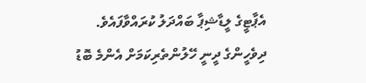އެޕާޓީގެ ލީޑާޝިޕާ ބައްދަލު ކުރައްވާފައެވެ.
ދިވެހީންގެ ދީނީ ހޭލުންތެރިކަމަށް އެންމެ ބޮޑު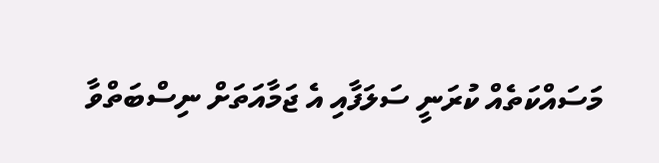މަސައްކަތެއް ކުރަނީ ސަލަފާއި އެ ޖަމާއަތަށް ނިސްބަތްވާ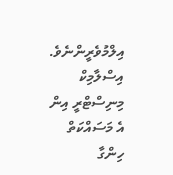އިލްމުވެރީންނެވެ. އިސްލާމިކް މިނިސްޓްރީ އިން އެ މަސައްކަތް ހިންގާ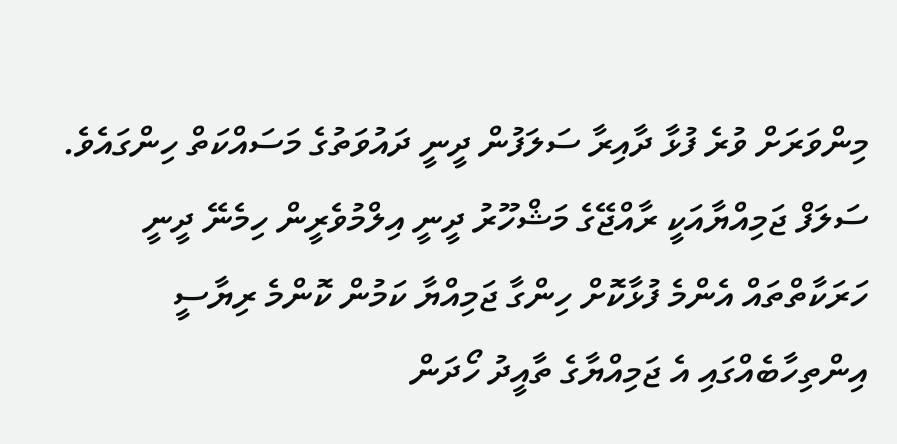މިންވަރަށް ވުރެ ފުޅާ ދާއިރާ ސަލަފުން ދީނީ ދައުވަތުގެ މަސައްކަތް ހިންގައެވެ.
ސަލަފް ޖަމިއްޔާއަކީ ރާއްޖޭގެ މަޝްހޫރު ދީނީ އިލްމުވެރީން ހިމެނޭ ދީނީ ހަރަކާތްތައް އެންމެ ފުޅާކޮށް ހިންގާ ޖަމިއްޔާ ކަމުން ކޮންމެ ރިޔާސީ އިންތިހާބެއްގައި އެ ޖަމިއްޔާގެ ތާއީދު ހޯދަން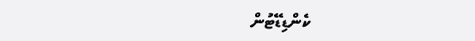ކެންޑިޑޭޓުން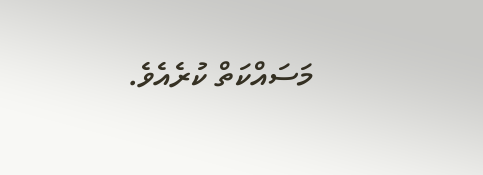މަސައްކަތް ކުރެއެވެ.